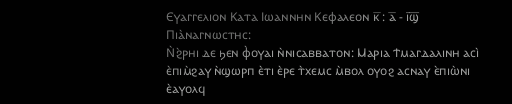Ⲉⲩⲁⲅⲅⲉⲗⲓⲟⲛ Ⲕⲁⲧⲁ Ⲓⲱⲁⲛⲛⲏⲛ Ⲕⲉⲫⲁⲗⲉⲟⲛ ⲕ̅ : ⲁ̅ - ⲓ̅ϣ̅
Ⲡⲓⲁ̀ⲛⲁⲅⲛⲱⲥⲧⲏⲥ:
Ⲛ̀ϩ̀ⲣⲏⲓ ⲇⲉ ϧⲉⲛ ⲫ̀ⲟⲩⲁⲓ ⲛ̀ⲛⲓⲥⲁⲃⲃⲁⲧⲟⲛ: Ⲙⲁⲣⲓⲁ Ϯⲙⲁⲅⲇⲁⲗⲓⲛⲏ ⲁⲥⲓ̀ ⲉ̀ⲡⲓⲙ̀ϩⲁⲩ ⲛ̀ϣⲱⲣⲡ ⲉ̀ⲧⲓ ⲉ̀ⲣⲉ ⲧ̀ⲭⲉⲙⲥ ⲙ̀ⲃⲟⲗ ⲟⲩⲟϩ ⲁⲥⲛⲁⲩ ⲉ̀ⲡⲓⲱ̀ⲛⲓ ⲉ̀ⲁⲩⲟⲗϥ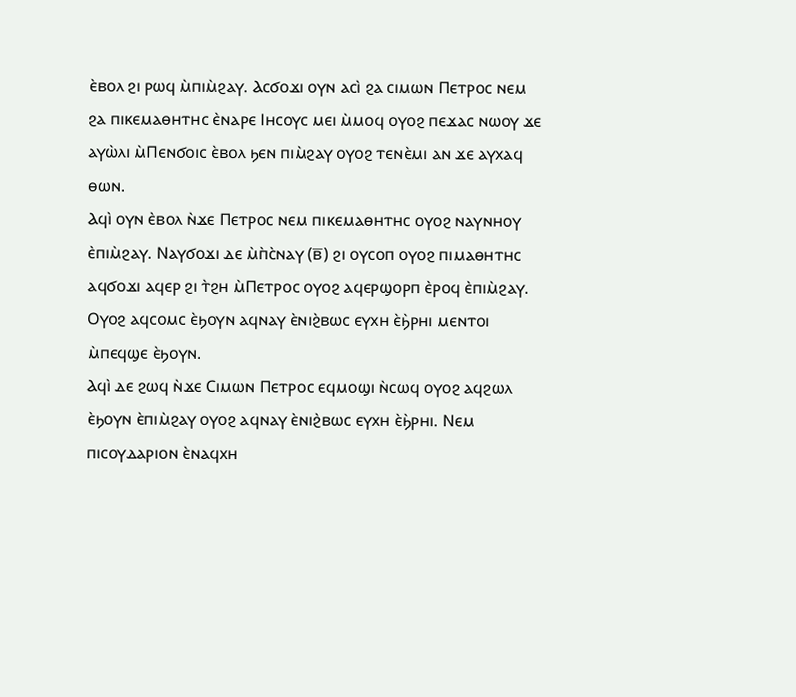ⲉ̀ⲃⲟⲗ ϩⲓ ⲣⲱϥ ⲙ̀ⲡⲓⲙ̀ϩⲁⲩ. Ⲁⲥϭⲟϫⲓ ⲟⲩⲛ ⲁⲥⲓ̀ ϩⲁ ⲥⲓⲙⲱⲛ Ⲡⲉⲧⲣⲟⲥ ⲛⲉⲙ ϩⲁ ⲡⲓⲕⲉⲙⲁⲑⲏⲧⲏⲥ ⲉ̀ⲛⲁⲣⲉ Ⲓⲏⲥⲟⲩⲥ ⲙⲉⲓ ⲙ̀ⲙⲟϥ ⲟⲩⲟϩ ⲡⲉϫⲁⲥ ⲛⲱⲟⲩ ϫⲉ ⲁⲩⲱ̀ⲗⲓ ⲙ̀Ⲡⲉⲛϭⲟⲓⲥ ⲉ̀ⲃⲟⲗ ϧⲉⲛ ⲡⲓⲙ̀ϩⲁⲩ ⲟⲩⲟϩ ⲧⲉⲛⲉ̀ⲙⲓ ⲁⲛ ϫⲉ ⲁⲩⲭⲁϥ ⲑⲱⲛ.
Ⲁϥⲓ̀ ⲟⲩⲛ ⲉ̀ⲃⲟⲗ ⲛ̀ϫⲉ Ⲡⲉⲧⲣⲟⲥ ⲛⲉⲙ ⲡⲓⲕⲉⲙⲁⲑⲏⲧⲏⲥ ⲟⲩⲟϩ ⲛⲁⲩⲛⲏⲟⲩ ⲉ̀ⲡⲓⲙ̀ϩⲁⲩ. Ⲛⲁⲩϭⲟϫⲓ ⲇⲉ ⲙ̀ⲡ̀ⲥ̀ⲛⲁⲩ (ⲃ̅) ϩⲓ ⲟⲩⲥⲟⲡ ⲟⲩⲟϩ ⲡⲓⲙⲁⲑⲏⲧⲏⲥ ⲁϥϭⲟϫⲓ ⲁϥⲉⲣ ϩⲓ ⲧ̀ϩⲏ ⲙ̀Ⲡⲉⲧⲣⲟⲥ ⲟⲩⲟϩ ⲁϥⲉⲣϣⲟⲣⲡ ⲉ̀ⲣⲟϥ ⲉ̀ⲡⲓⲙ̀ϩⲁⲩ. Ⲟⲩⲟϩ ⲁϥⲥⲟⲙⲥ ⲉ̀ϧⲟⲩⲛ ⲁϥⲛⲁⲩ ⲉ̀ⲛⲓϩ̀ⲃⲱⲥ ⲉⲩⲭⲏ ⲉ̀ϧ̀ⲣⲏⲓ ⲙⲉⲛⲧⲟⲓ ⲙ̀ⲡⲉϥϣⲉ ⲉ̀ϧⲟⲩⲛ.
Ⲁϥⲓ̀ ⲇⲉ ϩⲱϥ ⲛ̀ϫⲉ Ⲥⲓⲙⲱⲛ Ⲡⲉⲧⲣⲟⲥ ⲉϥⲙⲟϣⲓ ⲛ̀ⲥⲱϥ ⲟⲩⲟϩ ⲁϥϩⲱⲗ ⲉ̀ϧⲟⲩⲛ ⲉ̀ⲡⲓⲙ̀ϩⲁⲩ ⲟⲩⲟϩ ⲁϥⲛⲁⲩ ⲉ̀ⲛⲓϩ̀ⲃⲱⲥ ⲉⲩⲭⲏ ⲉ̀ϧ̀ⲣⲏⲓ. Ⲛⲉⲙ ⲡⲓⲥⲟⲩⲇⲁⲣⲓⲟⲛ ⲉ̀ⲛⲁϥⲭⲏ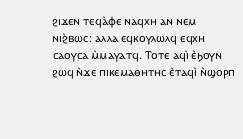ϩⲓϫⲉⲛ ⲧⲉϥⲁ̀ⲫⲉ ⲛⲁϥⲭⲏ ⲁⲛ ⲛⲉⲙ ⲛⲓϩ̀ⲃⲱⲥ: ⲁⲗⲗⲁ ⲉϥⲕⲟⲩⲗⲱⲗϥ ⲉϥⲭⲏ ⲥⲁⲟⲩⲥⲁ ⲙ̀ⲙⲁⲩⲁⲧϥ. Ⲧⲟⲧⲉ ⲁϥⲓ̀ ⲉ̀ϧⲟⲩⲛ ϩⲱϥ ⲛ̀ϫⲉ ⲡⲓⲕⲉⲙⲁⲑⲏⲧⲏⲥ ⲉ̀ⲧⲁϥⲓ̀ ⲛ̀ϣⲟⲣⲡ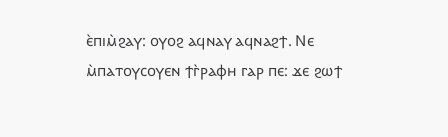ⲉ̀ⲡⲓⲙ̀ϩⲁⲩ: ⲟⲩⲟϩ ⲁϥⲛⲁⲩ ⲁϥⲛⲁϩϯ. Ⲛⲉ ⲙ̀ⲡⲁⲧⲟⲩⲥⲟⲩⲉⲛ ϯⲅ̀ⲣⲁⲫⲏ ⲅⲁⲣ ⲡⲉ: ϫⲉ ϩⲱϯ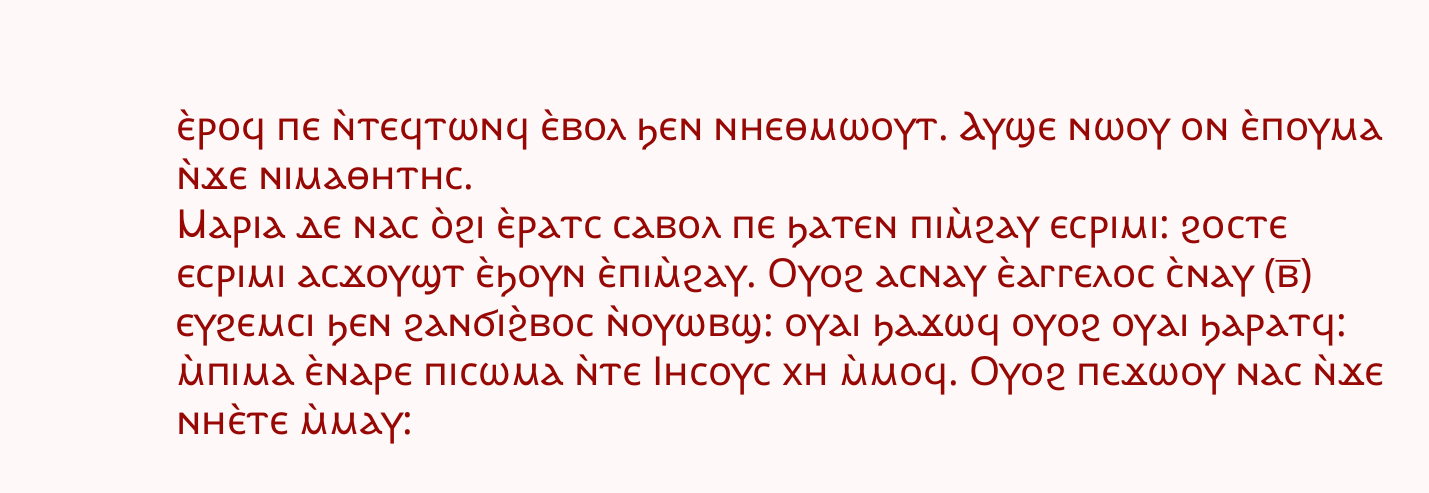ⲉ̀ⲣⲟϥ ⲡⲉ ⲛ̀ⲧⲉϥⲧⲱⲛϥ ⲉ̀ⲃⲟⲗ ϧⲉⲛ ⲛⲏⲉⲑⲙⲱⲟⲩⲧ. Ⲁⲩϣⲉ ⲛⲱⲟⲩ ⲟⲛ ⲉ̀ⲡⲟⲩⲙⲁ ⲛ̀ϫⲉ ⲛⲓⲙⲁⲑⲏⲧⲏⲥ.
Ⲙⲁⲣⲓⲁ ⲇⲉ ⲛⲁⲥ ⲟ̀ϩⲓ ⲉ̀ⲣⲁⲧⲥ ⲥⲁⲃⲟⲗ ⲡⲉ ϧⲁⲧⲉⲛ ⲡⲓⲙ̀ϩⲁⲩ ⲉⲥⲣⲓⲙⲓ: ϩⲟⲥⲧⲉ ⲉⲥⲣⲓⲙⲓ ⲁⲥϫⲟⲩϣⲧ ⲉ̀ϧⲟⲩⲛ ⲉ̀ⲡⲓⲙ̀ϩⲁⲩ. Ⲟⲩⲟϩ ⲁⲥⲛⲁⲩ ⲉ̀ⲁⲅⲅⲉⲗⲟⲥ ⲥ̀ⲛⲁⲩ (ⲃ̅) ⲉⲩϩⲉⲙⲥⲓ ϧⲉⲛ ϩⲁⲛϭⲓϩ̀ⲃⲟⲥ ⲛ̀ⲟⲩⲱⲃϣ: ⲟⲩⲁⲓ ϧⲁϫⲱϥ ⲟⲩⲟϩ ⲟⲩⲁⲓ ϧⲁⲣⲁⲧϥ: ⲙ̀ⲡⲓⲙⲁ ⲉ̀ⲛⲁⲣⲉ ⲡⲓⲥⲱⲙⲁ ⲛ̀ⲧⲉ Ⲓⲏⲥⲟⲩⲥ ⲭⲏ ⲙ̀ⲙⲟϥ. Ⲟⲩⲟϩ ⲡⲉϫⲱⲟⲩ ⲛⲁⲥ ⲛ̀ϫⲉ ⲛⲏⲉ̀ⲧⲉ ⲙ̀ⲙⲁⲩ: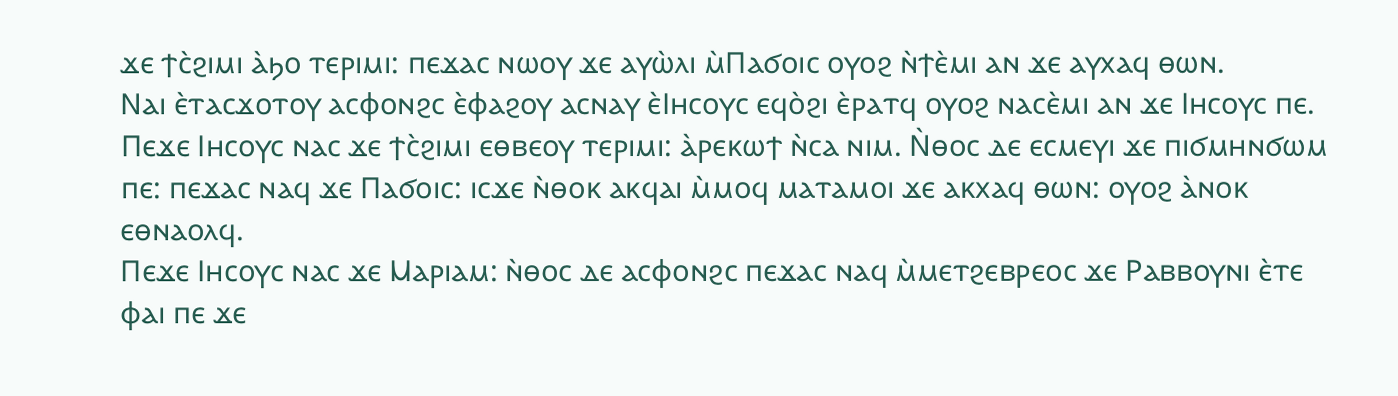ϫⲉ ϯⲥ̀ϩⲓⲙⲓ ⲁ̀ϧⲟ ⲧⲉⲣⲓⲙⲓ: ⲡⲉϫⲁⲥ ⲛⲱⲟⲩ ϫⲉ ⲁⲩⲱ̀ⲗⲓ ⲙ̀Ⲡⲁϭⲟⲓⲥ ⲟⲩⲟϩ ⲛ̀ϯⲉ̀ⲙⲓ ⲁⲛ ϫⲉ ⲁⲩⲭⲁϥ ⲑⲱⲛ.
Ⲛⲁⲓ ⲉ̀ⲧⲁⲥϫⲟⲧⲟⲩ ⲁⲥⲫⲟⲛϩⲥ ⲉ̀ⲫⲁϩⲟⲩ ⲁⲥⲛⲁⲩ ⲉ̀Ⲓⲏⲥⲟⲩⲥ ⲉϥⲟ̀ϩⲓ ⲉ̀ⲣⲁⲧϥ ⲟⲩⲟϩ ⲛⲁⲥⲉ̀ⲙⲓ ⲁⲛ ϫⲉ Ⲓⲏⲥⲟⲩⲥ ⲡⲉ. Ⲡⲉϫⲉ Ⲓⲏⲥⲟⲩⲥ ⲛⲁⲥ ϫⲉ ϯⲥ̀ϩⲓⲙⲓ ⲉⲑⲃⲉⲟⲩ ⲧⲉⲣⲓⲙⲓ: ⲁ̀ⲣⲉⲕⲱϯ ⲛ̀ⲥⲁ ⲛⲓⲙ. Ⲛ̀ⲑⲟⲥ ⲇⲉ ⲉⲥⲙⲉⲩⲓ ϫⲉ ⲡⲓϭⲙⲏⲛϭⲱⲙ ⲡⲉ: ⲡⲉϫⲁⲥ ⲛⲁϥ ϫⲉ Ⲡⲁϭⲟⲓⲥ: ⲓⲥϫⲉ ⲛ̀ⲑⲟⲕ ⲁⲕϥⲁⲓ ⲙ̀ⲙⲟϥ ⲙⲁⲧⲁⲙⲟⲓ ϫⲉ ⲁⲕⲭⲁϥ ⲑⲱⲛ: ⲟⲩⲟϩ ⲁ̀ⲛⲟⲕ ⲉⲑⲛⲁⲟⲗϥ.
Ⲡⲉϫⲉ Ⲓⲏⲥⲟⲩⲥ ⲛⲁⲥ ϫⲉ Ⲙⲁⲣⲓⲁⲙ: ⲛ̀ⲑⲟⲥ ⲇⲉ ⲁⲥⲫⲟⲛϩⲥ ⲡⲉϫⲁⲥ ⲛⲁϥ ⲙ̀ⲙⲉⲧϩⲉⲃⲣⲉⲟⲥ ϫⲉ Ⲣⲁⲃⲃⲟⲩⲛⲓ ⲉ̀ⲧⲉ ⲫⲁⲓ ⲡⲉ ϫⲉ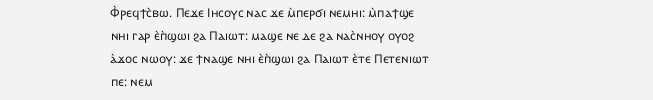Ⲫ̀ⲣⲉϥϯⲥ̀ⲃⲱ. Ⲡⲉϫⲉ Ⲓⲏⲥⲟⲩⲥ ⲛⲁⲥ ϫⲉ ⲙ̀ⲡⲉⲣϭⲓ ⲛⲉⲙⲏⲓ: ⲙ̀ⲡⲁϯϣⲉ ⲛⲏⲓ ⲅⲁⲣ ⲉ̀ⲡ̀ϣⲱⲓ ϩⲁ Ⲡⲁⲓⲱⲧ: ⲙⲁϣⲉ ⲛⲉ ⲇⲉ ϩⲁ ⲛⲁⲥ̀ⲛⲏⲟⲩ ⲟⲩⲟϩ ⲁ̀ϫⲟⲥ ⲛⲱⲟⲩ: ϫⲉ ϯⲛⲁϣⲉ ⲛⲏⲓ ⲉ̀ⲡ̀ϣⲱⲓ ϩⲁ Ⲡⲁⲓⲱⲧ ⲉ̀ⲧⲉ Ⲡⲉⲧⲉⲛⲓⲱⲧ ⲡⲉ: ⲛⲉⲙ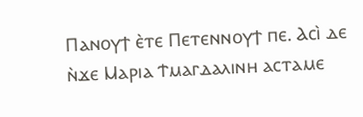Ⲡⲁⲛⲟⲩϯ ⲉ̀ⲧⲉ Ⲡⲉⲧⲉⲛⲛⲟⲩϯ ⲡⲉ. Ⲁⲥⲓ̀ ⲇⲉ ⲛ̀ϫⲉ Ⲙⲁⲣⲓⲁ Ϯⲙⲁⲅⲇⲁⲗⲓⲛⲏ ⲁⲥⲧⲁⲙⲉ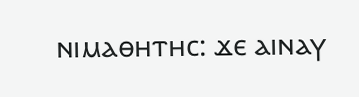ⲛⲓⲙⲁⲑⲏⲧⲏⲥ: ϫⲉ ⲁⲓⲛⲁⲩ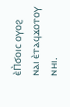ⲉ̀Ⲡ̀ϭⲟⲓⲥ ⲟⲩⲟϩ ⲛⲁⲓ ⲉ̀ⲧⲁϥϫⲟⲧⲟⲩ ⲛⲏⲓ.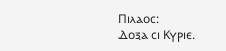Ⲡⲓⲗⲁⲟⲥ:
Ⲇⲟⲝⲁ ⲥⲓ Ⲕⲩⲣⲓⲉ.